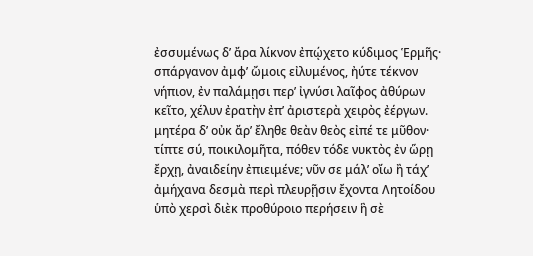ἐσσυμένως δʼ ἄρα λίκνον ἐπῴχετο κύδιμος Ἑρμῆς· σπάργανον ἀμφʼ ὤμοις εἰλυμένος, ἠύτε τέκνον νήπιον, ἐν παλάμῃσι περʼ ἰγνύσι λαῖφος ἀθύρων κεῖτο, χέλυν ἐρατὴν ἐπʼ ἀριστερὰ χειρὸς ἐέργων. μητέρα δʼ οὐκ ἄρʼ ἔληθε θεὰν θεὸς εἰπέ τε μῦθον· τίπτε σύ, ποικιλομῆτα, πόθεν τόδε νυκτὸς ἐν ὥρῃ ἔρχῃ, ἀναιδείην ἐπιειμένε; νῦν σε μάλʼ οἴω ἢ τάχʼ ἀμήχανα δεσμὰ περὶ πλευρῇσιν ἔχοντα Λητοίδου ὑπὸ χερσὶ διὲκ προθύροιο περήσειν ἣ σὲ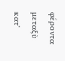φέροντα μεταξὺ κατʼ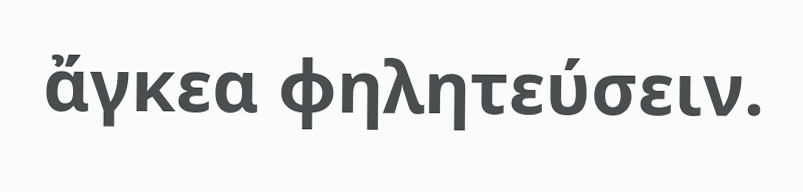ἄγκεα φηλητεύσειν.